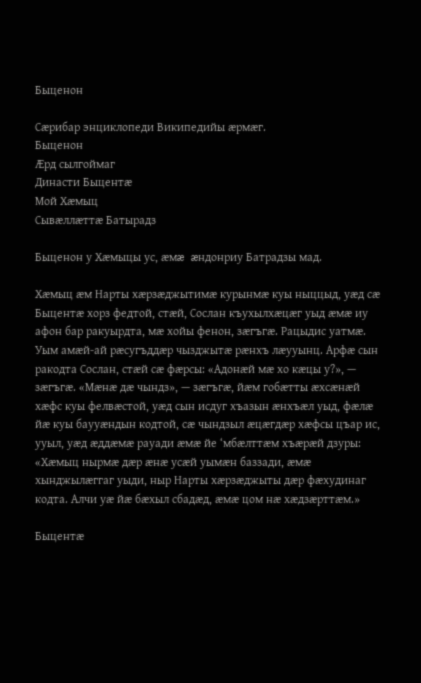Быценон

Сæрибар энциклопеди Википедийы æрмæг.
Быценон
Æрд сылгоймаг
Династи Быцентæ
Мой Хæмыц
Сывæллæттæ Батырадз

Быценон у Хæмыцы ус, æмæ æндонриу Батрадзы мад.

Хæмыц æм Нарты хæрзæджытимæ курынмæ куы ныццыд, уæд сæ Быцентæ хорз федтой, стæй, Сослан къухылхæцæг уыд æмæ иу афон бар ракуырдта, мæ хойы фенон, зæгъгæ. Рацыдис уатмæ. Уым амæй-ай рæсугъддæр чызджытæ рæнхъ лæууынц. Арфæ сын ракодта Сослан, стæй сæ фæрсы: «Адонæй мæ хо кæцы у?», — зæгъгæ. «Мæнæ дæ чындз», — зæгъгæ, йæм гобæтты æхсæнæй хæфс куы фелвæстой, уæд сын исдуг хъазын æнхъæл уыд, фæлæ йæ куы баууæндын кодтой, сæ чындзыл æцæгдæр хæфсы цъар ис, ууыл, уæд æддæмæ рауади æмæ йе ‘мбæлттæм хъæрæй дзуры: «Хæмыц нырмæ дæр æнæ усæй уымæн баззади, æмæ хынджылæггаг уыди, ныр Нарты хæрзæджыты дæр фæхудинаг кодта. Алчи уæ йæ бæхыл сбадæд, æмæ цом нæ хæдзæрттæм.»

Быцентæ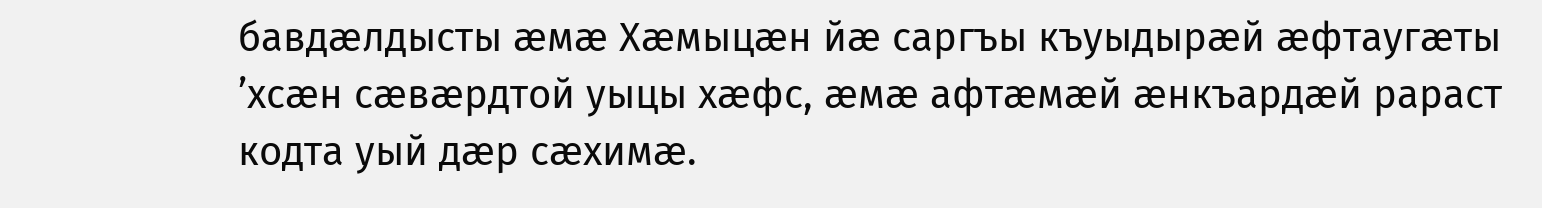бавдæлдысты æмæ Хæмыцæн йæ саргъы къуыдырæй æфтаугæты ’хсæн сæвæрдтой уыцы хæфс, æмæ афтæмæй æнкъардæй рараст кодта уый дæр сæхимæ.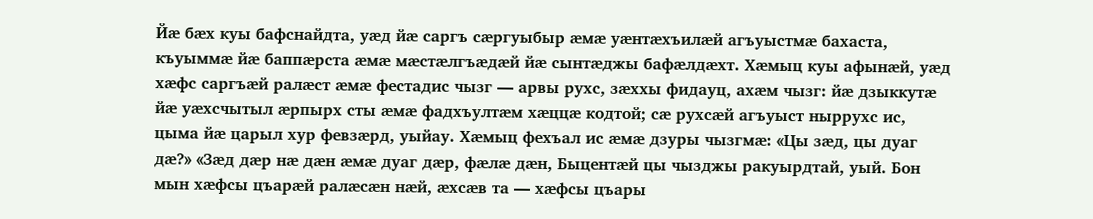Йæ бæх куы бафснайдта, уæд йæ саргъ сæргуыбыр æмæ уæнтæхъилæй агъуыстмæ бахаста, къуыммæ йæ баппæрста æмæ мæстæлгъæдæй йæ сынтæджы бафæлдæхт. Хæмыц куы афынæй, уæд хæфс саргъæй ралæст æмæ фестадис чызг — арвы рухс, зæххы фидауц, ахæм чызг: йæ дзыккутæ йæ уæхсчытыл æрпырх сты æмæ фадхъултæм хæццæ кодтой; сæ рухсæй агъуыст ныррухс ис, цыма йæ царыл хур февзæрд, уыйау. Хæмыц фехъал ис æмæ дзуры чызгмæ: «Цы зæд, цы дуаг дæ?» «Зæд дæр нæ дæн æмæ дуаг дæр, фæлæ дæн, Быцентæй цы чызджы ракуырдтай, уый. Бон мын хæфсы цъарæй ралæсæн нæй, æхсæв та — хæфсы цъары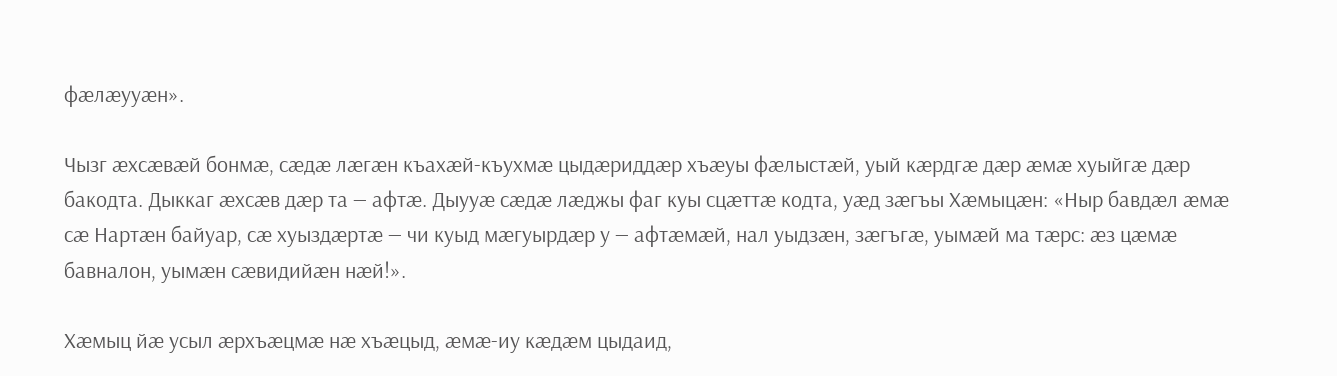фæлæууæн».

Чызг æхсæвæй бонмæ, сæдæ лæгæн къахæй-къухмæ цыдæриддæр хъæуы фæлыстæй, уый кæрдгæ дæр æмæ хуыйгæ дæр бакодта. Дыккаг æхсæв дæр та — афтæ. Дыууæ сæдæ лæджы фаг куы сцæттæ кодта, уæд зæгъы Хæмыцæн: «Ныр бавдæл æмæ сæ Нартæн байуар, сæ хуыздæртæ — чи куыд мæгуырдæр у — афтæмæй, нал уыдзæн, зæгъгæ, уымæй ма тæрс: æз цæмæ бавналон, уымæн сæвидийæн нæй!».

Хæмыц йæ усыл æрхъæцмæ нæ хъæцыд, æмæ-иу кæдæм цыдаид,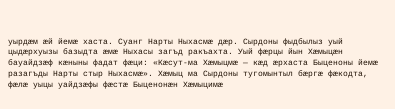уырдæм æй йемæ хаста. Суанг Нарты Ныхасмæ дæр. Сырдоны фыдбылыз уый цыдæрхуызы базыдта æмæ Ныхасы загъд ракъахта. Уый фæрцы йын Хæмыцæн бауайдзæф кæныны фадат фæци: «Кæсут-ма Хæмыцмæ — кæд æрхаста Быценоны йемæ разагъды Нарты стыр Ныхасмæ». Хæмыц ма Сырдоны тугомынтыл бæргæ фæкодта, фæлæ уыцы уайдзæфы фæстæ Быценонæн Хæмыцимæ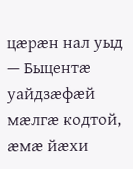цæрæн нал уыд — Быцентæ уайдзæфæй мæлгæ кодтой, æмæ йæхи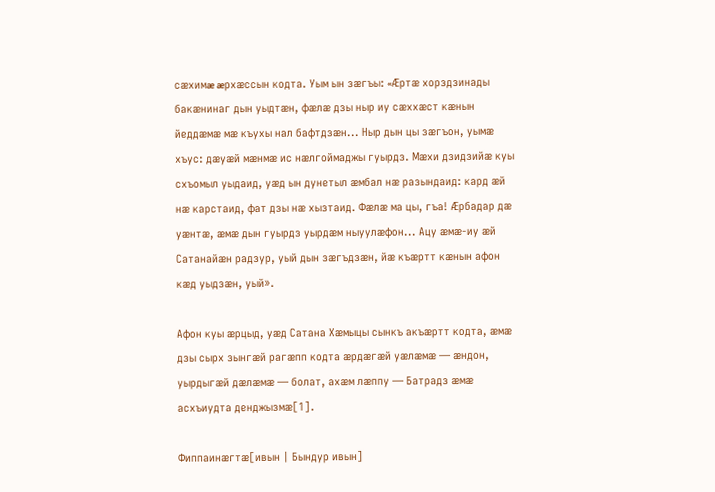сæхимæ æрхæссын кодта. Уым ын зæгъы: «Æртæ хорздзинады бакæнинаг дын уыдтæн, фæлæ дзы ныр иу сæххæст кæнын йеддæмæ мæ къухы нал бафтдзæн... Ныр дын цы зæгъон, уымæ хъус: дæуæй мæнмæ ис нæлгоймаджы гуырдз. Мæхи дзидзийæ куы схъомыл уыдаид, уæд ын дунетыл æмбал нæ разындаид: кард æй нæ карстаид, фат дзы нæ хызтаид. Фæлæ ма цы, гъа! Æрбадар дæ уæнтæ, æмæ дын гуырдз уырдæм ныуулæфон... Ацу æмæ-иу æй Сатанайæн радзур, уый дын зæгъдзæн, йæ къæртт кæнын афон кæд уыдзæн, уый».

Афон куы æрцыд, уæд Сатана Хæмыцы сынкъ акъæртт кодта, æмæ дзы сырх зынгæй рагæпп кодта æрдæгæй уæлæмæ — æндон, уырдыгæй дæлæмæ — болат, ахæм лæппу — Батрадз æмæ асхъиудта денджызмæ[1].

Фиппаинæгтæ[ивын | Бындур ивын]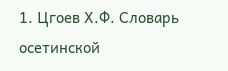1. Цгоев Х.Ф. Словарь осетинской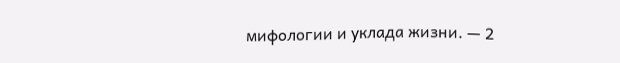мифологии и уклада жизни. — 2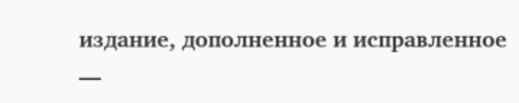издание, дополненное и исправленное —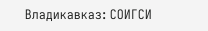Владикавказ: СОИГСИ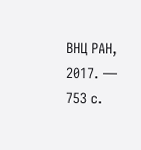ВНЦ РАН, 2017. — 753 с.